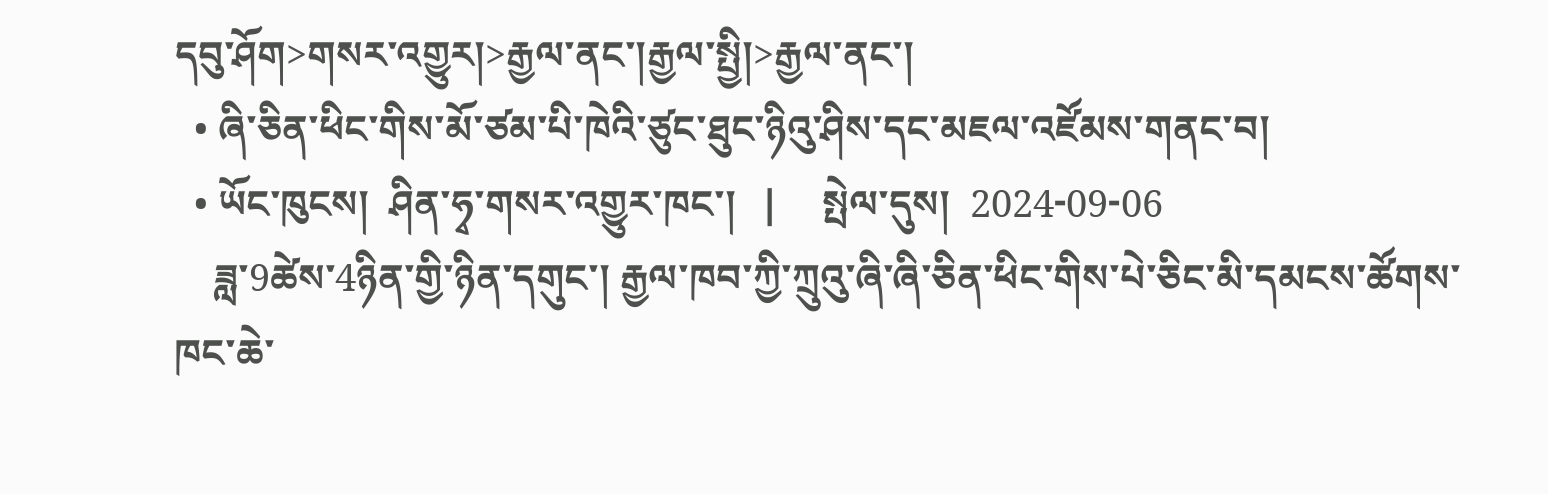དབུ་ཤོག>གསར་འགྱུར།>རྒྱལ་ནང་།རྒྱལ་སྤྱི།>རྒྱལ་ནང་།
  • ཞི་ཅིན་ཕིང་གིས་མོ་ཙམ་པི་ཁེའི་ཙུང་ཐུང་ཉིའུ་ཤིས་དང་མཇལ་འཛོམས་གནང་བ།
  • ཡོང་ཁུངས།  ཤིན་ཧྭ་གསར་འགྱུར་ཁང་།   |     སྤེལ་དུས།  2024-09-06
    ཟླ་9ཚེས་4ཉིན་གྱི་ཉིན་དགུང་། རྒྱལ་ཁབ་ཀྱི་ཀྲུའུ་ཞི་ཞི་ཅིན་ཕིང་གིས་པེ་ཅིང་མི་དམངས་ཚོགས་ཁང་ཆེ་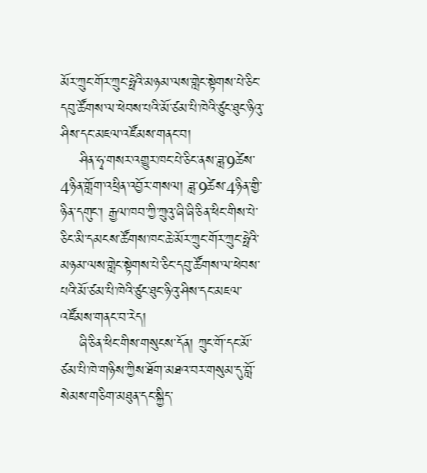མོར་ཀྲུང་གོར་ཀྲུང་ཧྥེའི་མཉམ་ལས་གླེང་སྟེགས་པེ་ཅིང་དབུ་ཚོགས་ལ་ཕེབས་པའི་མོ་ཙམ་པི་ཁེའི་ཙུང་ཐུང་ཉིའུ་ཤིས་དང་མཇལ་འཛོམས་གནང་བ།
    ཤིན་ཧྭ་གསར་འགྱུར་ཁང་པེ་ཅིང་ནས་ཟླ་9ཚེས་4ཉིན་གློག་འཕྲིན་འབྱོར་གསལ། ཟླ་9ཚེས་4ཉིན་གྱི་ཉིན་དགུང་། རྒྱལ་ཁབ་ཀྱི་ཀྲུའུ་ཞི་ཞི་ཅིན་ཕིང་གིས་པེ་ཅིང་མི་དམངས་ཚོགས་ཁང་ཆེ་མོར་ཀྲུང་གོར་ཀྲུང་ཧྥེའི་མཉམ་ལས་གླེང་སྟེགས་པེ་ཅིང་དབུ་ཚོགས་ལ་ཕེབས་པའི་མོ་ཙམ་པི་ཁེའི་ཙུང་ཐུང་ཉིའུ་ཤིས་དང་མཇལ་འཛོམས་གནང་བ་རེད།
    ཞི་ཅིན་ཕིང་གིས་གསུངས་དོན། ཀྲུང་གོ་དང་མོ་ཙམ་པི་ཁེ་གཉིས་ཀྱིས་ཐོག་མཐའ་བར་གསུམ་དུ་བློ་སེམས་གཅིག་མཐུན་དང་སྐྱིད་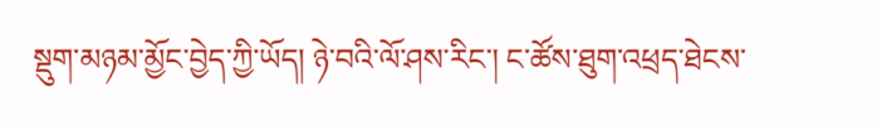སྡུག་མཉམ་མྱོང་བྱེད་ཀྱི་ཡོད། ཉེ་བའི་ལོ་ཤས་རིང་། ང་ཚོས་ཐུག་འཕྲད་ཐེངས་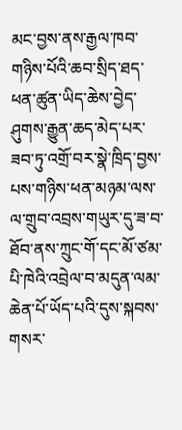མང་བྱས་ནས་རྒྱལ་ཁབ་གཉིས་པོའི་ཆབ་སྲིད་ཐད་ཕན་ཚུན་ཡིད་ཆེས་བྱེད་ཤུགས་རྒྱུན་ཆད་མེད་པར་ཟབ་ཏུ་འགྲོ་བར་སྣེ་ཁྲིད་བྱས་པས་གཉིས་ཕན་མཉམ་ལས་ལ་གྲུབ་འབྲས་གཡུར་དུ་ཟ་བ་ཐོབ་ནས་ཀྲུང་གོ་དང་མོ་ཙམ་པི་ཁེའི་འབྲེལ་བ་མདུན་ལམ་ཆེན་པོ་ཡོད་པའི་དུས་སྐབས་གསར་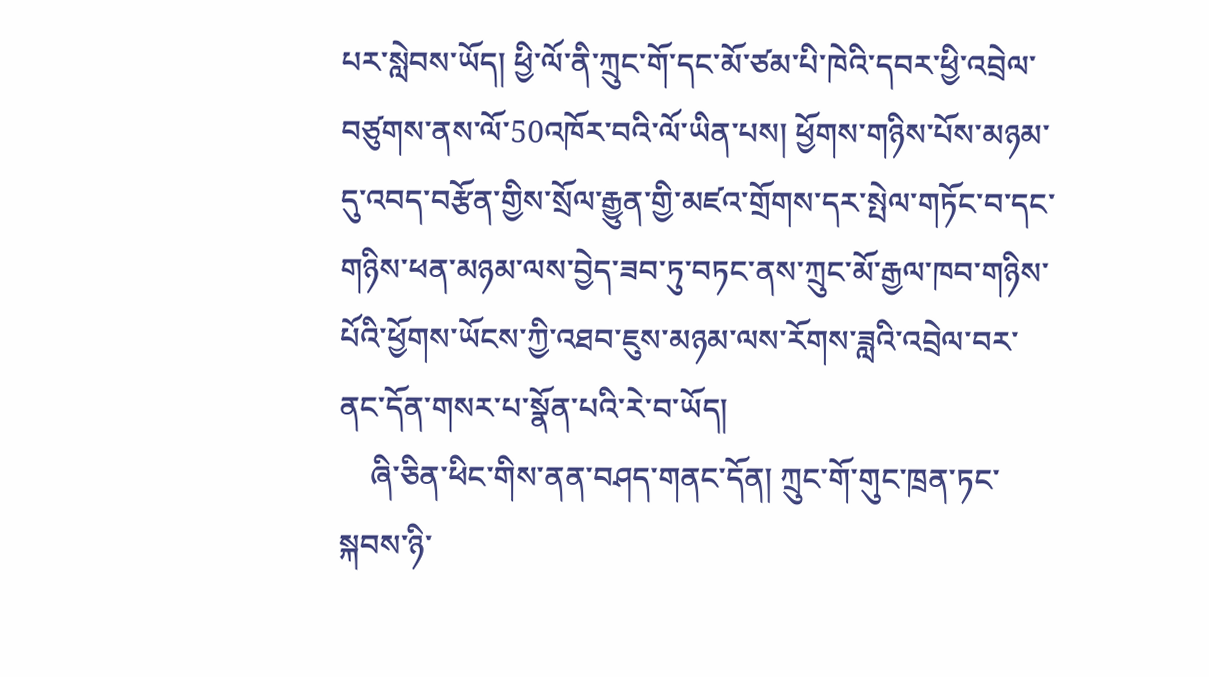པར་སླེབས་ཡོད། ཕྱི་ལོ་ནི་ཀྲུང་གོ་དང་མོ་ཙམ་པི་ཁེའི་དབར་ཕྱི་འབྲེལ་བཙུགས་ནས་ལོ་50འཁོར་བའི་ལོ་ཡིན་པས། ཕྱོགས་གཉིས་པོས་མཉམ་དུ་འབད་བརྩོན་གྱིས་སྲོལ་རྒྱུན་གྱི་མཛའ་གྲོགས་དར་སྤེལ་གཏོང་བ་དང་གཉིས་ཕན་མཉམ་ལས་བྱེད་ཟབ་ཏུ་བཏང་ནས་ཀྲུང་མོ་རྒྱལ་ཁབ་གཉིས་པོའི་ཕྱོགས་ཡོངས་ཀྱི་འཐབ་ཇུས་མཉམ་ལས་རོགས་ཟླའི་འབྲེལ་བར་ནང་དོན་གསར་པ་སྣོན་པའི་རེ་བ་ཡོད།
    ཞི་ཅིན་ཕིང་གིས་ནན་བཤད་གནང་དོན། ཀྲུང་གོ་གུང་ཁྲན་ཏང་སྐབས་ཉི་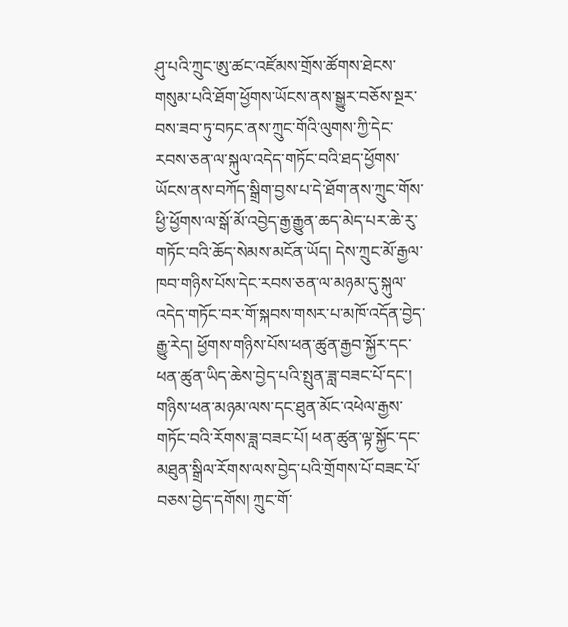ཤུ་པའི་ཀྲུང་ཨུ་ཚང་འཛོམས་གྲོས་ཚོགས་ཐེངས་གསུམ་པའི་ཐོག་ཕྱོགས་ཡོངས་ནས་སྒྱུར་བཅོས་སྔར་བས་ཟབ་ཏུ་བཏང་ནས་ཀྲུང་གོའི་ལུགས་ཀྱི་དེང་རབས་ཅན་ལ་སྐུལ་འདེད་གཏོང་བའི་ཐད་ཕྱོགས་ཡོངས་ནས་བཀོད་སྒྲིག་བྱས་པ་དེ་ཐོག་ནས་ཀྲུང་གོས་ཕྱི་ཕྱོགས་ལ་སྒོ་མོ་འབྱེད་རྒྱ་རྒྱུན་ཆད་མེད་པར་ཆེ་རུ་གཏོང་བའི་ཆོད་སེམས་མངོན་ཡོད། དེས་ཀྲུང་མོ་རྒྱལ་ཁབ་གཉིས་པོས་དེང་རབས་ཅན་ལ་མཉམ་དུ་སྐུལ་འདེད་གཏོང་བར་གོ་སྐབས་གསར་པ་མཁོ་འདོན་བྱེད་རྒྱུ་རེད། ཕྱོགས་གཉིས་པོས་ཕན་ཚུན་རྒྱབ་སྐྱོར་དང་ཕན་ཚུན་ཡིད་ཆེས་བྱེད་པའི་སྤུན་ཟླ་བཟང་པོ་དང་། གཉིས་ཕན་མཉམ་ལས་དང་ཐུན་མོང་འཕེལ་རྒྱས་གཏོང་བའི་རོགས་ཟླ་བཟང་པོ། ཕན་ཚུན་ལྟ་སྐྱོང་དང་མཐུན་སྒྲིལ་རོགས་ལས་བྱེད་པའི་གྲོགས་པོ་བཟང་པོ་བཅས་བྱེད་དགོས། ཀྲུང་གོ་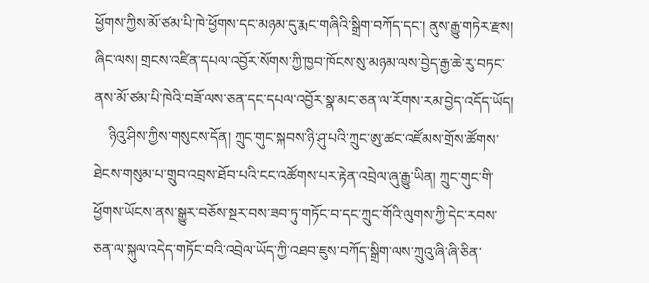ཕྱོགས་ཀྱིས་མོ་ཙམ་པི་ཁེ་ཕྱོགས་དང་མཉམ་དུ་རྨང་གཞིའི་སྒྲིག་བཀོད་དང་། ནུས་རྒྱུ་གཏེར་རྫས། ཞིང་ལས། གྲངས་འཛིན་དཔལ་འབྱོར་སོགས་ཀྱི་ཁྱབ་ཁོངས་སུ་མཉམ་ལས་བྱེད་རྒྱ་ཆེ་རུ་བཏང་ནས་མོ་ཙམ་པི་ཁེའི་བཟོ་ལས་ཅན་དང་དཔལ་འབྱོར་སྣ་མང་ཅན་ལ་རོགས་རམ་བྱེད་འདོད་ཡོད།
    ཉིའུ་ཤིས་ཀྱིས་གསུངས་དོན། ཀྲུང་གུང་སྐབས་ཉི་ཤུ་པའི་ཀྲུང་ཨུ་ཚང་འཛོམས་གྲོས་ཚོགས་ཐེངས་གསུམ་པ་གྲུབ་འབྲས་ཐོབ་པའི་ངང་འཚོགས་པར་རྟེན་འབྲེལ་ཞུ་རྒྱུ་ཡིན། ཀྲུང་གུང་གི་ཕྱོགས་ཡོངས་ནས་སྒྱུར་བཅོས་སྔར་བས་ཟབ་ཏུ་གཏོང་བ་དང་ཀྲུང་གོའི་ལུགས་ཀྱི་དེང་རབས་ཅན་ལ་སྐུལ་འདེད་གཏོང་བའི་འབྲེལ་ཡོད་ཀྱི་འཐབ་ཇུས་བཀོད་སྒྲིག་ལས་ཀྲུའུ་ཞི་ཞི་ཅིན་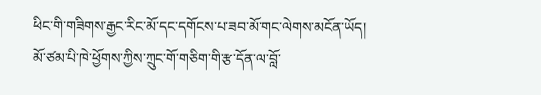ཕིང་གི་གཟིགས་རྒྱང་རིང་མོ་དང་དགོངས་པ་ཟབ་མོ་གང་ལེགས་མངོན་ཡོད། མོ་ཙམ་པི་ཁེ་ཕྱོགས་ཀྱིས་ཀྲུང་གོ་གཅིག་གི་རྩ་དོན་ལ་བློ་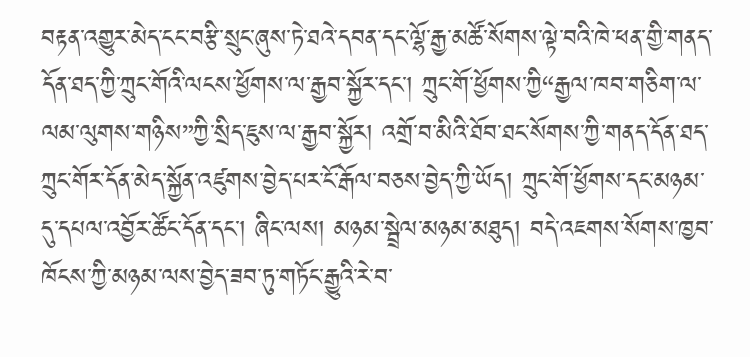བརྟན་འགྱུར་མེད་ངང་བརྩི་སྲུང་ཞུས་ཏེ་ཐའེ་དབན་དང་ལྷོ་རྒྱ་མཚོ་སོགས་ལྟེ་བའི་ཁེ་ཕན་གྱི་གནད་དོན་ཐད་ཀྱི་ཀྲུང་གོའི་ལངས་ཕྱོགས་ལ་རྒྱབ་སྐྱོར་དང་། ཀྲུང་གོ་ཕྱོགས་ཀྱི“རྒྱལ་ཁབ་གཅིག་ལ་ལམ་ལུགས་གཉིས”ཀྱི་སྲིད་ཇུས་ལ་རྒྱབ་སྐྱོར། འགྲོ་བ་མིའི་ཐོབ་ཐང་སོགས་ཀྱི་གནད་དོན་ཐད་ཀྲུང་གོར་དོན་མེད་སྐྱོན་འཛུགས་བྱེད་པར་ངོ་རྒོལ་བཅས་བྱེད་ཀྱི་ཡོད། ཀྲུང་གོ་ཕྱོགས་དང་མཉམ་དུ་དཔལ་འབྱོར་ཚོང་དོན་དང་། ཞིང་ལས། མཉམ་སྦྲེལ་མཉམ་མཐུད། བདེ་འཇགས་སོགས་ཁྱབ་ཁོངས་ཀྱི་མཉམ་ལས་བྱེད་ཟབ་ཏུ་གཏོང་རྒྱུའི་རེ་བ་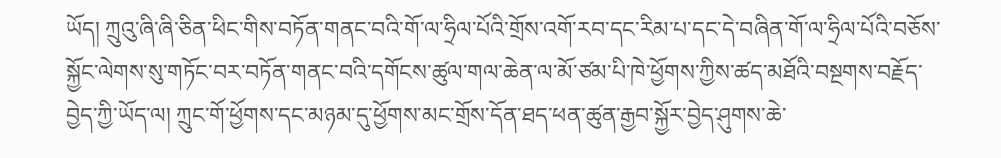ཡོད། ཀྲུའུ་ཞི་ཞི་ཅིན་ཕིང་གིས་བཏོན་གནང་བའི་གོ་ལ་ཧྲིལ་པོའི་གྲོས་འགོ་རབ་དང་རིམ་པ་དང་དེ་བཞིན་གོ་ལ་ཧྲིལ་པོའི་བཅོས་སྐྱོང་ལེགས་སུ་གཏོང་བར་བཏོན་གནང་བའི་དགོངས་ཚུལ་གལ་ཆེན་ལ་མོ་ཙམ་པི་ཁེ་ཕྱོགས་ཀྱིས་ཚད་མཐོའི་བསྔགས་བརྗོད་བྱེད་ཀྱི་ཡོད་ལ། ཀྲུང་གོ་ཕྱོགས་དང་མཉམ་དུ་ཕྱོགས་མང་གྲོས་དོན་ཐད་ཕན་ཚུན་རྒྱབ་སྐྱོར་བྱེད་ཤུགས་ཆེ་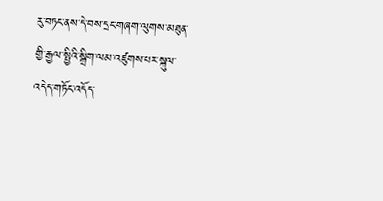རུ་བཏང་ནས་དེ་བས་དྲང་གཞག་ལུགས་མཐུན་གྱི་རྒྱལ་སྤྱིའི་སྒྲིག་ལམ་འཛུགས་པར་སྐུལ་འདེད་གཏོང་འདོད་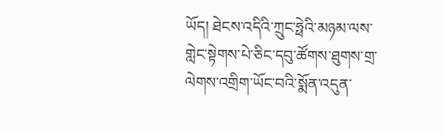ཡོད། ཐེངས་འདིའི་ཀྲུང་ཧྥེའི་མཉམ་ལས་གླེང་སྟེགས་པེ་ཅིང་དབུ་ཚོགས་ཐུགས་གྲ་ལེགས་འགྲིག་ཡོང་བའི་སྨོན་འདུན་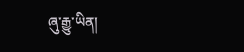ཞུ་རྒྱུ་ཡིན།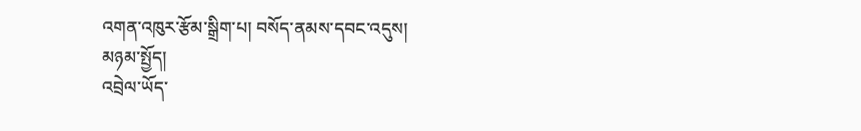འགན་འཁུར་རྩོམ་སྒྲིག་པ། བསོད་ནམས་དབང་འདུས།
མཉམ་སྤྱོད།
འབྲེལ་ཡོད་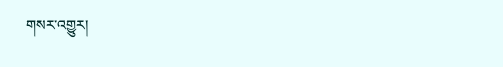གསར་འགྱུར།